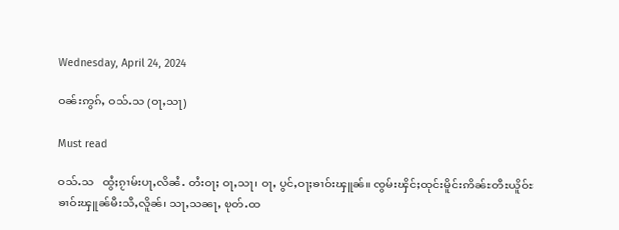Wednesday, April 24, 2024

ဝၼ်းဢွၵ်ႇ ဝသ်ႉသ (ဝႃႇသႃ)

Must read

ဝသ်ႉသ   ထွႆႈၵႂၢမ်းပႃႇလိၼႆႉ တႆးဝႃႈ ဝႃႇသႃ၊ ဝႃႇ ပွင်ႇဝႃႈၶၢဝ်းၾူၼ်။ ၸွမ်းၾိင်ႈထုင်းမိူင်းဢိၼ်ႊတီႊယိူဝ်ႊ ၶၢဝ်းၾူၼ်မီးသီႇလိူၼ်၊ သႃႇသၼႃႇ ၿုတ်ႉထ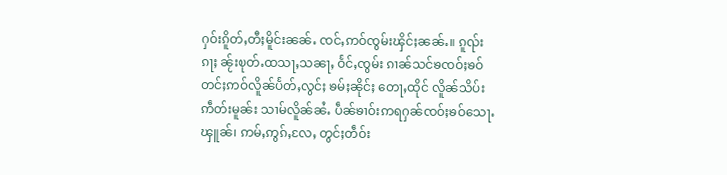ႁဝ်းၵိူတ်ႇတီႈမိူင်းၼၼ်ႉ ၸင်ႇဢဝ်ၸွမ်းၾိင်ႈၼၼ်ႉ။ ၵူၺ်းၵႃႈ ၼႂ်းၿုတ်ႉထသႃႇသၼႃႇ ဝႅင်ႇၸွမ်း ၵၢၼ်သင်ၶၸဝ်ႈၶဝ် တင်ႈဢဝ်လိူၼ်ပႅတ်ႇလွင်ႈ ၶမ်ႈၼိုင်ႈ တေႃႇထိုင် လိူၼ်သိပ်းဢဵတ်းမူၼ်း သၢမ်လိူၼ်ၼႆႉ ပဵၼ်ၶၢဝ်းဢရႁၼ်ၸဝ်ႈၶဝ်သေႃႉၾူၼ်၊ ဢမ်ႇဢွၵ်ႇလႄႇ တွင်ႈတဵဝ်း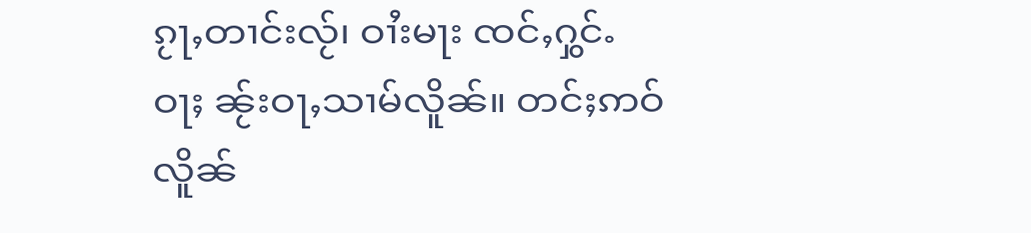ၵႂႃႇတၢင်းလႂ်၊ ဝၢႆးမႃး ၸင်ႇႁွင်ႉဝႃႈ ၼႂ်းဝႃႇသၢမ်လိူၼ်။ တင်ႈဢဝ်လိူၼ်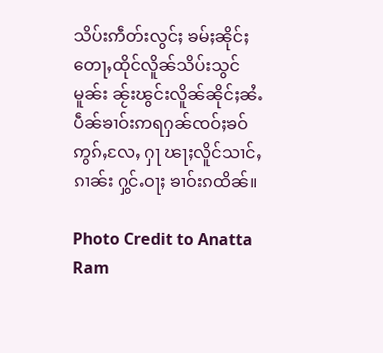သိပ်းဢဵတ်းလွင်ႈ ၶမ်ႈၼိုင်ႈ တေႃႇထိုင်လိူၼ်သိပ်းသွင်မူၼ်း ၼႂ်းၽွင်းလိူၼ်ၼိုင်ႈၼႆႉ ပဵၼ်ၶၢဝ်းဢရႁၼ်ၸဝ်ႈၶဝ် ဢွၵ်ႇလႄႇ ႁႃ ၽႃႈလိူင်သၢင်ႇၵၢၼ်း ႁွင်ႉဝႃႈ ၶၢဝ်းၵထိၼ်။

Photo Credit to Anatta Ram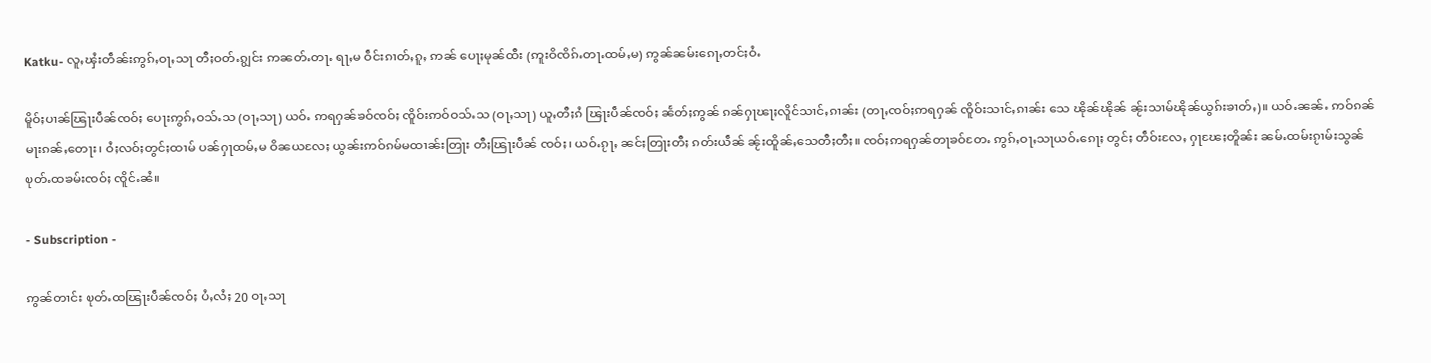Katku- လူႇၾႆးတဵၼ်းဢွၵ်ႇဝႃႇသႃ တီႈဝတ်ႉၵျွင်း ဢၼတ်ႉတႃႉ ရႃႇမ ဝဵင်းၵၢတ်ႇၵူႇ ဢၼ် ပေႃႈမုၼ်ထီး (ဢူးဝိၸိၵ်ႉတႃႉထမ်ႇမ) ဢွၼ်ၼမ်းၵေႃႇတင်ႈဝႆႉ

မိူဝ်ႈပၢၼ်ၽြႃးပဵၼ်ၸဝ်ႈ ပေႃးဢွၵ်ႇဝသ်ႉသ (ဝႃႇသႃ) ယဝ်ႉ ဢရႁၼ်ၶဝ်ၸဝ်ႈ ၸိူဝ်းဢဝ်ဝသ်ႉသ (ဝႃႇသႃ) ယူႇတီႈၵႆ ၽြႃးပဵၼ်ၸဝ်ႈ ၼႅတ်ႈဢွၼ် ၵၼ်ႁႃၽႃႈလိူင်သၢင်ႇၵၢၼ်း (တႃႇၸဝ်ႈဢရႁၼ် ၸိူဝ်းသၢင်ႇၵၢၼ်း သေ ၽိုၼ်ၽိုၼ် ၼႂ်းသၢမ်ၽိုၼ်ယွၵ်းၶၢတ်ႇ)။ ယဝ်ႉၼၼ်ႉ ဢဝ်ၵၼ်မႃးၵၼ်ႇတေႃး၊ ဝႆႈလဝ်ႈတွင်ႈထၢမ် ပၼ်ႁႃထမ်ႇမ ဝိၼယလႄႈ ယွၼ်းဢဝ်ၵမ်မထၢၼ်းတြႃး တီႈၽြႃးပဵၼ် ၸဝ်ႈ၊ ယဝ်ႉၵႂႃႇ ၼင်ႈတြႃးတီႈ ၵတ်းယဵၼ် ၼႂ်းထိူၼ်ႇသေတီႈတီႈ။ ၸဝ်ႈဢရႁၼ်တႃၶဝ်တႄႉ ဢွၵ်ႇဝႃႇသႃယဝ်ႉၵေႃႈ တွင်ႈ တဵဝ်းလႄႇ ႁႃၽႄႈတိူၼ်း ၼမ်ႉထမ်းၵႂၢမ်းသွၼ် ၿုတ်ႉထၶမ်းၸဝ်ႈ ၸိူင်ႉၼႆ။

- Subscription -

ဢွၼ်တၢင်း ၿုတ်ႉထၽြႃးပဵၼ်ၸဝ်ႈ ပႆႇလႆႈ 20 ဝႃႇသႃ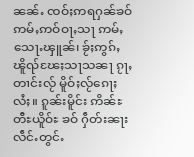ၼၼ်ႉ ၸဝ်ႈဢရႁၼ်ၶဝ် ဢမ်ႇဢဝ်ဝႃႇသႃ ဢမ်ႇသေႃႉၾူၼ်၊ ၶႂ်ႈဢွၵ်ႇ ၽိူၺ်ၽႄႈသႃသၼႃ ၵႂႃႇတၢင်းလႂ် မိူဝ်ႈလႂ်ၵေႃႈလႆႈ။ ၵူၼ်းမိူင်း ဢိၼ်ႊတီႊယိူဝ်ႊ ၶဝ် ႁဵတ်းၼႃးလဵင်ႉတွင်ႉ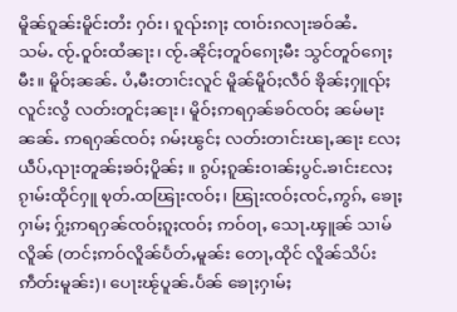မိူၼ်ၵူၼ်းမိူင်းတႆး ႁဝ်း၊ ၵူၺ်းၵႃႈ ၸၢဝ်းၵလႃးၶဝ်ၼႆႉသမ်ႉ ၸႂ်ႉဝူဝ်းထႆၼႃး၊ ၸႂ်ႉၼိုင်ႈတူဝ်ၵေႃႈမီး သွင်တူဝ်ၵေႃႈမီး။ မိူဝ်ႈၼၼ်ႉ ပႆႇမီးတၢင်းလူင် မိူၼ်မိူဝ်ႈလဵဝ် ၶိုၼ်ႈႁူၺ်ႈလူင်းလွႆ လတ်းတူင်ႈၼႃး၊ မိူဝ်ႈဢရႁၼ်ၶဝ်ၸဝ်ႈ ၼမ်မႃးၼၼ်ႉ ဢရႁၼ်ၸဝ်ႈ ၵမ်ႈၽွင်ႈ လတ်းတၢင်းၽႃႇၼႃး လႄႈ ယဵပ်ႇၺႃးတူၼ်ႈၶဝ်ႈပိူၼ်ႈ ။ ၵွပ်ႈၵူၼ်းဝၢၼ်ႈပွင်ႉၶၢင်းလႄႈ ၵႂၢမ်းထိုင်ႁူ ၿုတ်ႉထၽြႃးၸဝ်ႈ၊ ၽြႃးၸဝ်ႈၸင်ႇဢွၵ်ႇ ၶေႃႈႁၢမ်ႈ ႁႂ်ႈဢရႁၼ်ၸဝ်ႈၵူႈၸဝ်ႈ ဢဝ်ဝႃႇ သေႃႉၾူၼ် သၢမ်လိူၼ် (တင်ႈဢဝ်လိူၼ်ပႅတ်ႇမူၼ်း တေႃႇထိုင် လိူၼ်သိပ်း ဢဵတ်းမူၼ်း)၊ ပေႃးၽႂ်ပူၼ်ႉပႅၼ် ၶေႃႈႁၢမ်ႈ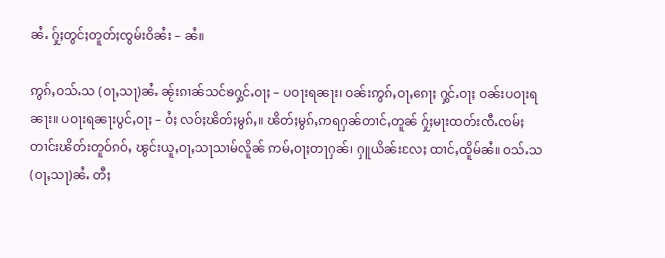ၼႆႉ ႁႂ်ႈတွင်ႈတူတ်ႈၸွမ်းဝိၼႆး – ၼႆ။

ဢွၵ်ႇဝသ်ႉသ (ဝႃႇသႃ)ၼႆႉ ၼႂ်းၵၢၼ်သင်ၶႁွင်ႉဝႃႈ – ပဝႃးရၼႃး၊ ဝၼ်းဢွၵ်ႇဝႃႇၵေႃႈ ႁွင်ႉဝႃႈ ဝၼ်းပဝႃးရၼႃး။ ပဝႃးရၼႃးပွင်ႇဝႃႈ – ဝႆႈ လဝ်ႈၽိတ်ႈမွၵ်ႇ။ ၽိတ်ႈမွၵ်ႇဢရႁၼ်တၢင်ႇတူၼ် ႁႂ်ႈမႃးထတ်းၸီႉၸမ်ႈတၢင်းၽိတ်းတူဝ်ၵဝ်ႇ ၽွင်းယူႇဝႃႇသႃသၢမ်လိူၼ် ဢမ်ႇဝႃႈတႃႁၼ်၊ ႁူယိၼ်းလႄႈ ထၢင်ႇထိူမ်ၼႆ။ ဝသ်ႉသ (ဝႃႇသႃ)ၼႆႉ တီႈ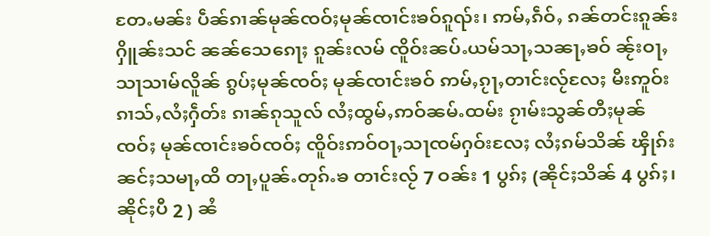တႄႉမၼ်း ပဵၼ်ၵၢၼ်မုၼ်ၸဝ်ႈမုၼ်ၸၢင်းၶဝ်ၵူၺ်း၊ ဢမ်ႇၵဵဝ်ႇ ၵၼ်တင်းၵူၼ်းႁိူၼ်းသင် ၼၼ်သေၵေႃႈ ၵူၼ်းလမ် ၸိူဝ်းၼပ်ႉယမ်သႃႇသၼႃႇၶဝ် ၼႂ်းဝႃႇသႃသၢမ်လိူၼ် ၵွပ်ႈမုၼ်ၸဝ်ႈ မုၼ်ၸၢင်းၶဝ် ဢမ်ႇၵႂႃႇတၢင်းလႂ်လႄႈ မီးဢူဝ်းၵၢသ်ႇလႆႈႁဵတ်း ၵၢၼ်ၵုသူလ် လႆႈထွမ်ႇဢဝ်ၼမ်ႉထမ်း ၵႂၢမ်းသွၼ်တီႈမုၼ် ၸဝ်ႈ မုၼ်ၸၢင်းၶဝ်ၸဝ်ႈ ၸိူဝ်းဢဝ်ဝႃႇသႃၸမ်ႁဝ်းလႄႈ လႆႈၵမ်သိၼ် ၾိုၵ်းၼင်ႈသမႃႇထိ တႃႇပူၼ်ႉတုၵ်ႉၶ တၢင်းလႂ် 7 ဝၼ်း 1 ပွၵ်ႈ (ၼိုင်ႈသိၼ် 4 ပွၵ်ႈ၊ ၼိုင်ႈပီ 2 ) ၼႆ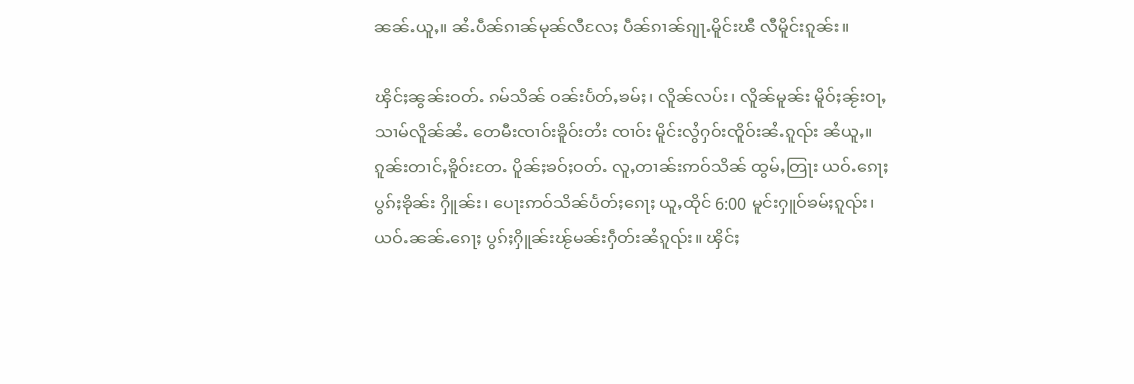ၼၼ်ႉယူႇ။ ၼႆႉပဵၼ်ၵၢၼ်မုၼ်လီလႄႈ ပဵၼ်ၵၢၼ်ၵျႃႉမိူင်းၽီ လီမိူင်းၵူၼ်း။

ၾိင်ႈၼွၼ်းဝတ်ႉ ၵမ်သိၼ် ဝၼ်းပႅတ်ႇၶမ်ႈ၊ လိူၼ်လပ်း၊ လိူၼ်မူၼ်း မိူဝ်ႈၼႂ်းဝႃႇသၢမ်လိူၼ်ၼႆႉ တေမီးၸၢဝ်းၶိူဝ်းတႆး ၸၢဝ်း မိူင်းလွႆႁဝ်းၸိူဝ်းၼႆႉၵူၺ်း ၼႆယူႇ။ ၵူၼ်းတၢင်ႇၶိူဝ်းတႄႉ ပိူၼ်ႈၶဝ်ႈဝတ်ႉ လူႇတၢၼ်းဢဝ်သိၼ် ထွမ်ႇတြႃး ယဝ်ႉၵေႃႈ ပွၵ်ႈၶိုၼ်း ႁိူၼ်း၊ ပေႃးဢဝ်သိၼ်ပႅတ်ႈၵေႃႈ ယူႇထိုင် 6:00 မူင်းႁူဝ်ၶမ်ႈၵူၺ်း၊ ယဝ်ႉၼၼ်ႉၵေႃႈ ပွၵ်ႈႁိူၼ်းၽႂ်မၼ်းႁဵတ်းၼႆၵူၺ်း။ ၾိင်ႈ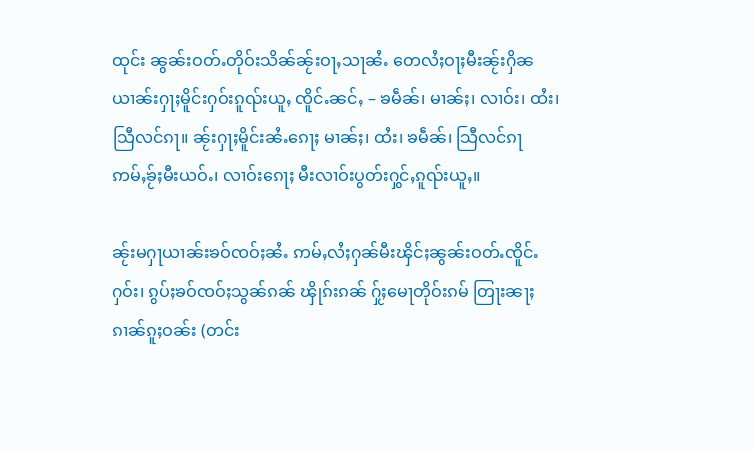ထုင်း ၼွၼ်းဝတ်ႉတိုဝ်းသိၼ်ၼႂ်းဝႃႇသႃၼႆႉ တေလႆႈဝႃႈမီးၼႂ်းႁိၼယၢၼ်းႁႃႈမိူင်းႁဝ်းၵူၺ်းယူႇ ၸိူင်ႉၼင်ႇ – ၶမဵၼ်၊ မၢၼ်ႈ၊ လၢဝ်း၊ ထႆး၊ သြီလင်ၵႃ။ ၼႂ်းႁႃႈမိူင်းၼႆႉၵေႃႈ မၢၼ်ႈ၊ ထႆး၊ ၶမဵၼ်၊ သြီလင်ၵႃ ဢမ်ႇၶႂ်ႈမီးယဝ်ႉ၊ လၢဝ်းၵေႃႈ မီးလၢဝ်းပွတ်းႁွင်ႇၵူၺ်းယူႇ။

ၼႂ်းမႁႃယၢၼ်းၶဝ်ၸဝ်ႈၼႆႉ ဢမ်ႇလႆႈႁၼ်မီးၾိင်ႈၼွၼ်းဝတ်ႉၸိူင်ႉႁဝ်း၊ ၵွပ်ႈၶဝ်ၸဝ်ႈသွၼ်ၵၼ် ၾိုၵ်းၵၼ် ႁႂ်ႈမေႃတိုဝ်းၵမ် တြႃးၼႃႈၵၢၼ်ၵူႈဝၼ်း (တင်း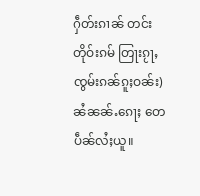ႁဵတ်းၵၢၼ် တင်းတိုဝ်းၵမ် တြႃးၵႂႃႇၸွမ်းၵၼ်ၵူႈဝၼ်း) ၼႆၼၼ်ႉၵေႃႈ တေပဵၼ်လႆႈယူ။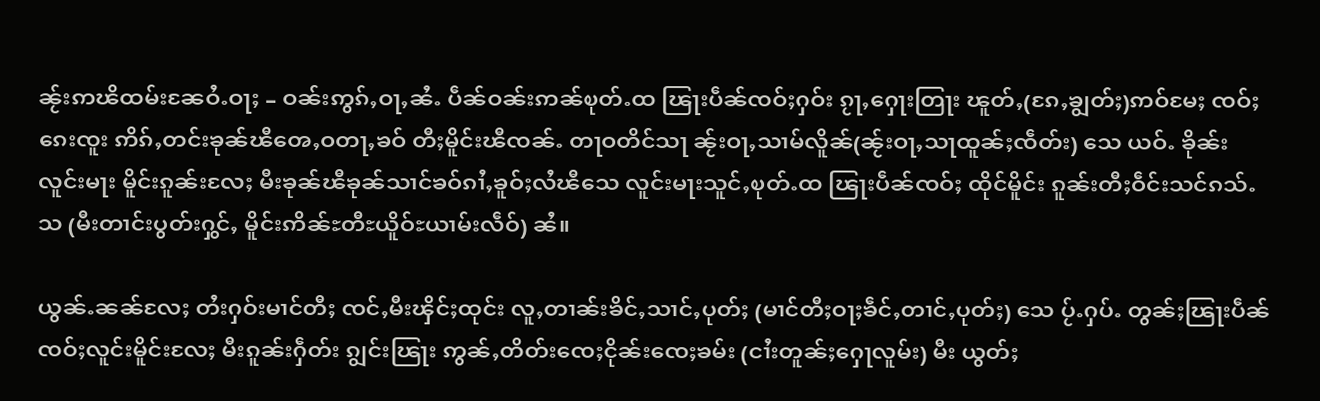ၼႂ်းဢၽိထမ်းၼႄဝႆႉဝႃႈ – ဝၼ်းဢွၵ်ႇဝႃႇၼႆႉ ပဵၼ်ဝၼ်းဢၼ်ၿုတ်ႉထ ၽြႃးပဵၼ်ၸဝ်ႈႁဝ်း ၵႂႃႇႁေႃးတြႃး ၽူတ်ႇ(ၵႄႇၶျွတ်ႈ)ဢဝ်မႄႈ ၸဝ်ႈ ၵေးၸူး ဢိၵ်ႇတင်းၶုၼ်ၽီၻေႇဝတႃႇၶဝ် တီႈမိူင်းၽီၸၼ်ႉ တႃဝတိင်သႃ ၼႂ်းဝႃႇသၢမ်လိူၼ်(ၼႂ်းဝႃႇသႃထူၼ်ႈၸဵတ်း) သေ ယဝ်ႉ ၶိုၼ်းလူင်းမႃး မိူင်းၵူၼ်းလႄႈ မီးၶုၼ်ၽီၶုၼ်သၢင်ၶဝ်ၵၢႆႇၶူဝ်ႈလႆၽီသေ လူင်းမႃးသူင်ႇၿုတ်ႉထ ၽြႃးပဵၼ်ၸဝ်ႈ ထိုင်မိူင်း ၵူၼ်းတီႈဝဵင်းသင်ၵသ်ႉသ (မီးတၢင်းပွတ်းႁွင်ႇ မိူင်းဢိၼ်ႊတီႊယိူဝ်ႊယၢမ်းလဵဝ်) ၼႆ။

ယွၼ်ႉၼၼ်လႄႈ တႆးႁဝ်းမၢင်တီႈ ၸင်ႇမီးၾိင်ႈထုင်း လူႇတၢၼ်းၶိင်ႇသၢင်ႇပုတ်ႈ (မၢင်တီႈဝႃႈၶဵင်ႇတၢင်ႇပုတ်ႈ) သေ ပႂ်ႉႁပ်ႉ တွၼ်ႈၽြႃးပဵၼ်ၸဝ်ႈလူင်းမိူင်းလႄႈ မီးၵူၼ်းႁဵတ်း ၵျွင်းၽြႃး ဢွၼ်ႇတိတ်းၸေႈငိုၼ်းၸေႈၶမ်း (ငၢႆးတူၼ်ႈႁေႃလူမ်း) မီး ယွတ်ႈ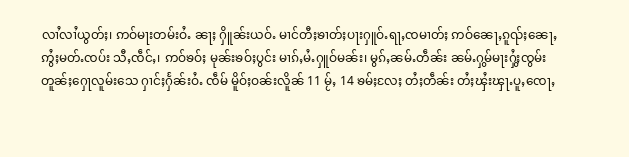လၢႆလၢႆယွတ်ႈ၊ ဢဝ်မႃးတမ်းဝႆႉ ၼႃႈ ႁိူၼ်းယဝ်ႉ မၢင်တီႈၶၢတ်ႈပႃးႁူဝ်ႉရႃႇၸမၢတ်ႈ ဢဝ်ၼေႃႇၵူၺ်ႈၼေႃႇဢွႆႈမတ်ႉၸပ်း သီႇၸဵင်ႇ၊ ဢဝ်ၶဝ်ႈ မုၼ်းၶဝ်ႈပွင်း မၢၵ်ႇမႆႉႁူဝ်မၼ်း၊ မွၵ်ႇၼမ်ႉတဵၼ်း ၼမ်ႉႁွမ်မႃးႁွႆႈၸွမ်းတူၼ်ႈႁေႃလူမ်းသေ ႁၢင်ႈႁႅၼ်းဝႆႉ ၸဵမ် မိူဝ်ႈဝၼ်းလိူၼ် 11 မႂ်ႇ 14 ၶမ်ႈလႄႈ တႆႈတဵၼ်း တႆႈၾႆးၾႃႉပူႇၸေႃႇ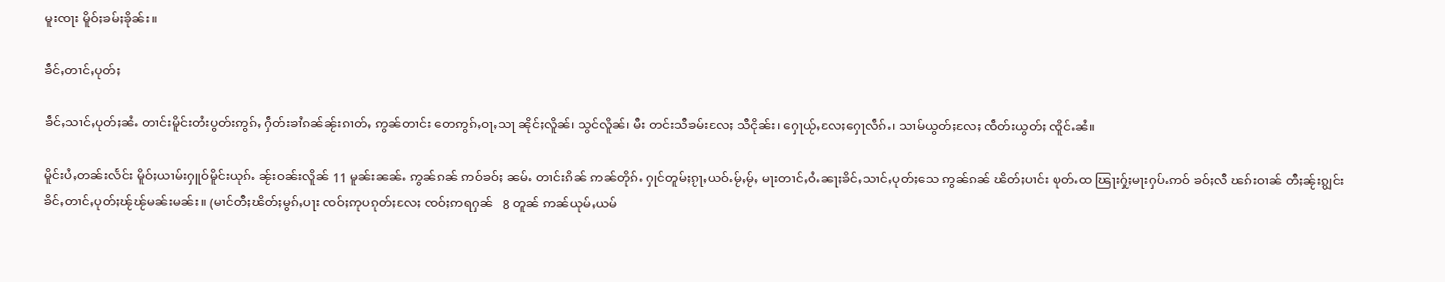မူးၸႃး မိူဝ်ႈၶမ်ႈၶိုၼ်း။

ၶဵင်ႇတၢင်ႇပုတ်ႈ

ၶဵင်ႇသၢင်ႇပုတ်ႈၼႆႉ တၢင်းမိူင်းတႆးပွတ်းဢွၵ်ႇ ႁဵတ်းၶၢႆၵၼ်ၼႂ်းၵၢတ်ႇ ဢွၼ်တၢင်း တေဢွၵ်ႇဝႃႇသႃ ၼိုင်ႈလိူၼ်၊ သွင်လိူၼ်၊ မီး တင်းသီၶမ်းလႄႈ သီငိုၼ်း၊ ႁေႃယႂ်ႇလႄႈႁေႃလဵၵ်ႉ၊ သၢမ်ယွတ်ႈလႄႈ ၸဵတ်းယွတ်ႈ ၸိူင်ႉၼႆ။

မိူင်းပႆႇတၼ်းလႅင်း မိူဝ်ႈယၢမ်းႁူဝ်မိူင်းယုၵ်ႉ ၼႂ်းဝၼ်းလိူၼ် 11 မူၼ်းၼၼ်ႉ ဢွၼ်ၵၼ် ဢဝ်ၶဝ်ႈ ၼမ်ႉ တၢင်းၵိၼ် ဢၼ်တိုၵ်ႉ ႁုင်တူမ်ႈၵႂႃႇယဝ်ႉမႂ်ႇမႂ်ႇ မႃးတၢင်ႇဝႆႉၼႃႈၶိင်ႇသၢင်ႇပုတ်ႈသေ ဢွၼ်ၵၼ် ၽိတ်ႈပၢင်း ၿုတ်ႉထ ၽြႃးႁႂ်ႈမႃးႁပ်ႉဢဝ် ၶဝ်ႈလီ ၽၵ်းဝၢၼ် တီႈၼႂ်းၵျွင်းၶိင်ႇတၢင်ႇပုတ်ႈၽႂ်ၽႂ်မၼ်းမၼ်း။ (မၢင်တီႈၽိတ်ႈမွၵ်ႇပႃး ၸဝ်ႈဢုပၵုတ်ႈလႄႈ ၸဝ်ႈဢရႁၼ်   8 တူၼ် ဢၼ်ယုမ်ႇယမ်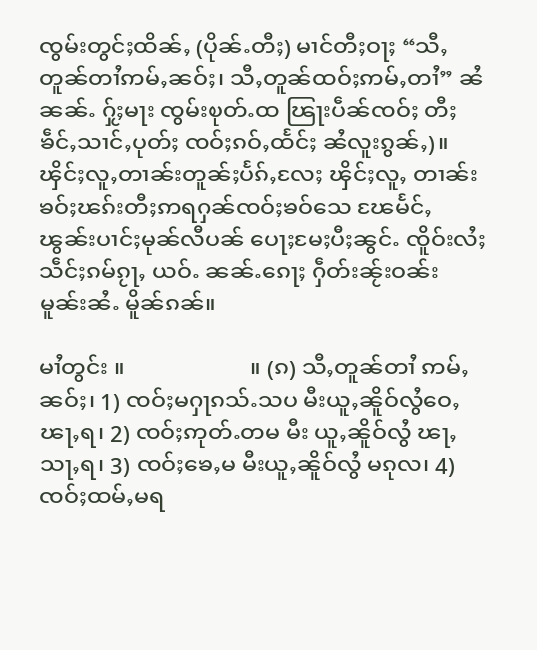ၸွမ်းတွင်ႈထိၼ်ႇ (ပိုၼ်ႉတီႈ) မၢင်တီႈဝႃႈ “သီႇတူၼ်တၢႆဢမ်ႇၼဝ်ႈ၊ သီႇတူၼ်ထဝ်ႈဢမ်ႇတၢႆ” ၼႆၼၼ်ႉ ႁႂ်ႈမႃး ၸွမ်းၿုတ်ႉထ ၽြႃးပဵၼ်ၸဝ်ႈ တီႈၶဵင်ႇသၢင်ႇပုတ်ႈ ၸဝ်ႈၵဝ်ႇထႅင်ႈ ၼႆလူးၵွၼ်ႇ)။ ၾိင်ႈလူႇတၢၼ်းတူၼ်ႈပႅၵ်ႇလႄႈ ၾိင်ႈလူႇ တၢၼ်း ၶဝ်ႈၽၵ်းတီႈဢရႁၼ်ၸဝ်ႈၶဝ်သေ ၽႄမႅင်ႇၽွၼ်းပၢင်ႈမုၼ်လီပၼ် ပေႃႈမႄႈပီႈၼွင်ႉ ၸိူဝ်းလႆႈသဵင်ႈၵမ်ၵႂႃႇ ယဝ်ႉ ၼၼ်ႉၵေႃႈ ႁဵတ်းၼႂ်းဝၼ်းမူၼ်းၼႆႉ မိူၼ်ၵၼ်။

မၢႆတွင်း ။                      ။ (ၵ) သီႇတူၼ်တၢႆ ဢမ်ႇၼဝ်ႈ၊ 1) ၸဝ်ႈမႁႃၵသ်ႉသပ မီးယူႇၼိူဝ်လွႆဝေႇၽႃႇရ၊ 2) ၸဝ်ႈဢုတ်ႉတမ မီး ယူႇၼိူဝ်လွႆ ၽႃႇသႃႇရ၊ 3) ၸဝ်ႈၶေႇမ မီးယူႇၼိူဝ်လွႆ မၵုလ၊ 4) ၸဝ်ႈထမ်ႇမရ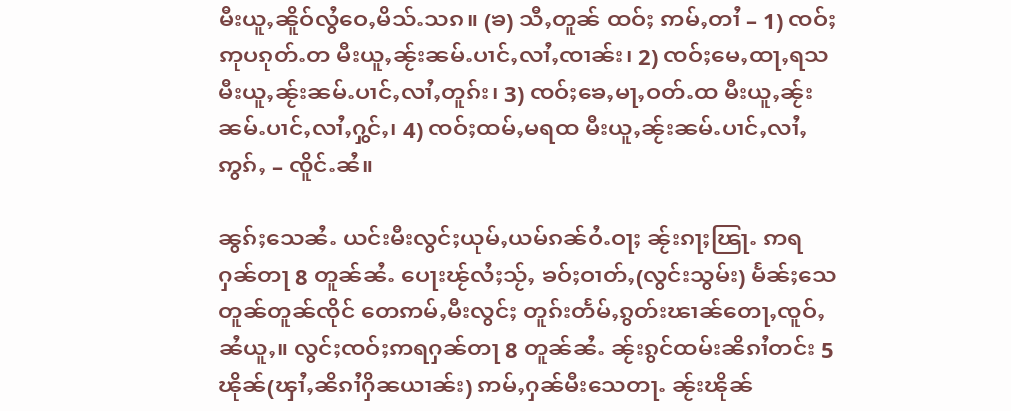မီးယူႇၼိူဝ်လွႆဝေႇမိသ်ႉသၵ။ (ၶ) သီႇတူၼ် ထဝ်ႈ ဢမ်ႇတၢႆ – 1) ၸဝ်ႈဢုပၵုတ်ႉတ မီးယူႇၼႂ်းၼမ်ႉပၢင်ႇလၢႆႇၸၢၼ်း၊ 2) ၸဝ်ႈမေႇထႃႇရသ မီးယူႇၼႂ်းၼမ်ႉပၢင်ႇလၢႆႇတူၵ်း၊ 3) ၸဝ်ႈၶေႇမႃႇဝတ်ႉထ မီးယူႇၼႂ်းၼမ်ႉပၢင်ႇလၢႆႇႁွင်ႇ၊ 4) ၸဝ်ႈထမ်ႇမရထ မီးယူႇၼႂ်းၼမ်ႉပၢင်ႇလၢႆႇဢွၵ်ႇ – ၸိူင်ႉၼႆ။

ၼွၵ်ႈသေၼႆႉ ယင်းမီးလွင်ႈယုမ်ႇယမ်ၵၼ်ဝႆႉဝႃႈ ၼႂ်းၵႃႈၽြႃႉ ဢရႁၼ်တႃ 8 တူၼ်ၼႆႉ ပေႃးၽႂ်လႆႈသႂ်ႇ ၶဝ်ႈဝၢတ်ႇ(လွင်းသွမ်း) မႅၼ်ႈသေ တူၼ်တူၼ်ၸိုင် တေဢမ်ႇမီးလွင်ႈ တူၵ်းတႅမ်ႇၵွတ်းၽၢၼ်တေႃႇၸူဝ်ႇ ၼႆယူႇ။ လွင်ႈၸဝ်ႈဢရႁၼ်တႃ 8 တူၼ်ၼႆႉ ၼႂ်းၵွင်ထမ်းၼိၵၢႆတင်း 5 ၽိုၼ်(ၾၢႆႇၼိၵၢႆႁိၼယၢၼ်း) ဢမ်ႇႁၼ်မီးသေတႃႉ ၼႂ်းၽိုၼ်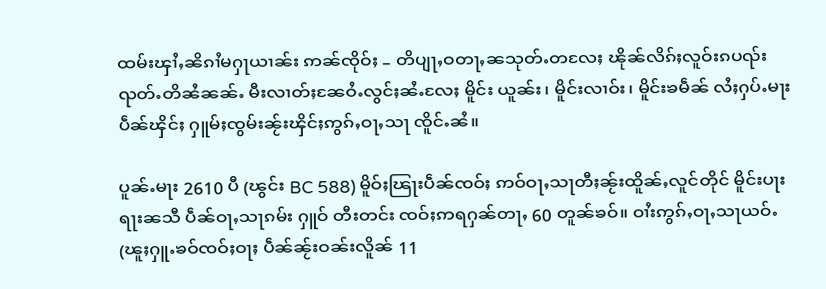ထမ်းၾၢႆႇၼိၵၢႆမႁႃယၢၼ်း ဢၼ်ၸိုဝ်ႈ – တိပျႃႇဝတႃႇၼသုတ်ႉတလႄႈ ၽိုၼ်လိၵ်ႈလူဝ်းၵပၺ်းၺတ်ႉတိၼႆၼၼ်ႉ မီးလၢတ်ႈၼႄဝႆႉလွင်ႈၼႆႉလႄႈ မိူင်း ယူၼ်း၊ မိူင်းလၢဝ်း၊ မိူင်းၶမဵၼ် လႆႈႁပ်ႉမႃးပဵၼ်ၾိင်ႈ ႁူမ်ႈၸွမ်းၼႂ်းၾိင်ႈဢွၵ်ႇဝႃႇသႃ ၸိူင်ႉၼႆ။

ပူၼ်ႉမႃး 2610 ပီ (ၽွင်း BC 588) မိူဝ်ႈၽြႃးပဵၼ်ၸဝ်ႈ ဢဝ်ဝႃႇသႃတီႈၼႂ်းထိူၼ်ႇလူင်တိုင် မိူင်းပႃးရႃးၼသီ ပဵၼ်ဝႃႇသႃၵမ်း ႁူဝ် တီးတင်း ၸဝ်ႈဢရႁၼ်တႃႇ 60 တူၼ်ၶဝ်။ ဝၢႆးဢွၵ်ႇဝႃႇသႃယဝ်ႉ (ၽူႈႁူႉၶဝ်ၸဝ်ႈဝႃႈ ပဵၼ်ၼႂ်းဝၼ်းလိူၼ် 11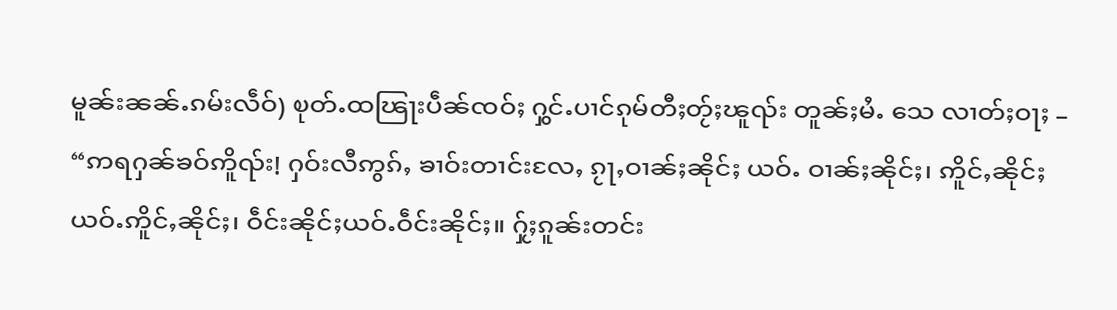မူၼ်းၼၼ်ႉၵမ်းလဵဝ်) ၿုတ်ႉထၽြႃးပဵၼ်ၸဝ်ႈ ႁွင်ႉပၢင်ၵုမ်တီႈတႂ်ႈၽူၺ်း တူၼ်ႈမႆႉ သေ လၢတ်ႈဝႃႈ – “ဢရႁၼ်ၶဝ်ဢိူၺ်း! ႁဝ်းလီဢွၵ်ႇ ၶၢဝ်းတၢင်းလႄႇ ၵႂႃႇဝၢၼ်ႈၼိုင်ႈ ယဝ်ႉ ဝၢၼ်ႈၼိုင်ႈ၊ ဢိူင်ႇၼိုင်ႈယဝ်ႉဢိူင်ႇၼိုင်ႈ၊ ဝဵင်းၼိုင်ႈယဝ်ႉဝဵင်းၼိုင်ႈ။ ႁႂ်ႈၵူၼ်းတင်း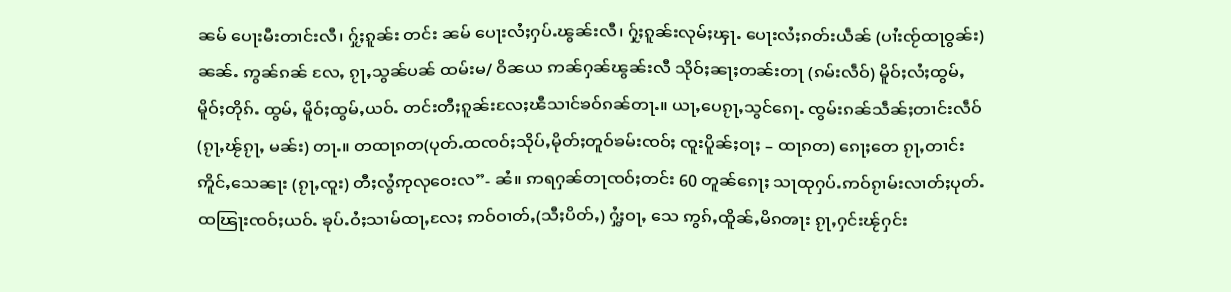ၼမ် ပေႃးမီးတၢင်းလီ၊ ႁႂ်ႈၵူၼ်း တင်း ၼမ် ပေႃးလႆႈႁပ်ႉၽွၼ်းလီ၊ ႁႂ်ႈၵူၼ်းလုမ်ႈၾႃႉ ပေႃးလႆႈၵတ်းယဵၼ် (ပၢႆးၸႂ်ထႃဝွၼ်း) ၼၼ်ႉ ဢွၼ်ၵၼ် လႄႇ ၵႂႃႇသွၼ်ပၼ် ထမ်းမ/ ဝိၼယ ဢၼ်ႁၼ်ၽွၼ်းလီ သိုဝ်ႈၼႃႈတၼ်းတႃ (ၵမ်းလဵဝ်) မိူဝ်ႈလႆႈထွမ်ႇ မိူဝ်ႈတိုၵ်ႉ ထွမ်ႇ မိူဝ်ႈထွမ်ႇယဝ်ႉ တင်းတီႈၵူၼ်းလႄႈၽီသၢင်ၶဝ်ၵၼ်တႃႉ။ ယႃႇပေၵႂႃႇသွင်ၵေႃႉ ၸွမ်းၵၼ်သဵၼ်ႈတၢင်းလဵဝ် (ၵႂႃႇၽႂ်ၵႂႃႇ မၼ်း) တႃႉ။ တထႃၵတ(ပုတ်ႉထၸဝ်ႈသိုပ်ႇမိုတ်ႈတူဝ်ၶမ်းၸဝ်ႈ ၸူးပိူၼ်ႈဝႃႈ – ထႃၵတ) ၵေႃႈတေ ၵႂႃႇတၢင်းဢိူင်ႇသေၼႃး (ၵႂႃႇၸူး) တီႈလွႆဢုလုဝေးလ”- ၼႆ။ ဢရႁၼ်တႃၸဝ်ႈတင်း 60 တူၼ်ၵေႃႈ သႃထုႁပ်ႉဢဝ်ၵႂၢမ်းလၢတ်ႈပုတ်ႉထၽြႃးၸဝ်ႈယဝ်ႉ ၶုပ်ႉဝႆႈသၢမ်ထႃႇလႄႈ ဢဝ်ဝၢတ်ႇ(သီႈပိတ်ႇ) ႁွႆႈဝႃႇ သေ ဢွၵ်ႇထိူၼ်ႇမိၵၻႃး ၵႂႃႇႁင်းၽႂ်ႁင်း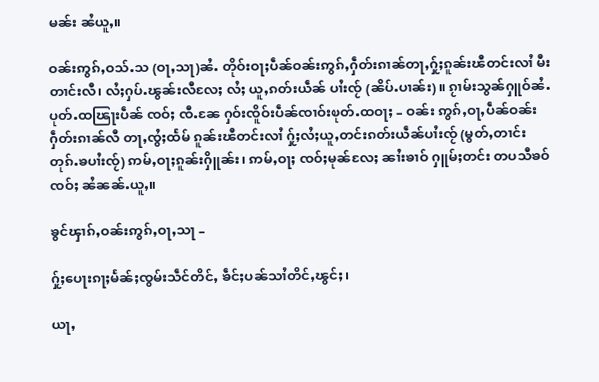မၼ်း ၼႆယူႇ။

ဝၼ်းဢွၵ်ႇဝသ်ႉသ (ဝႃႇသႃ)ၼႆႉ တိုဝ်းဝႃႈပဵၼ်ဝၼ်းဢွၵ်ႇႁဵတ်းၵၢၼ်တႃႇႁႂ်ႈၵူၼ်းၽီတင်းလၢႆ မီးတၢင်းလီ၊ လႆႈႁပ်ႉၽွၼ်းလီလႄႈ လႆႈ ယူႇၵတ်းယဵၼ် ပၢႆးၸႂ် (ၼိပ်ႉပၢၼ်း)။ ၵႂၢမ်းသွၼ်ႁူဝ်ၼႆႉ ပုတ်ႉထၽြႃးပဵၼ် ၸဝ်ႈ ၸီႉၼႄ ႁဝ်းၸိူဝ်းပဵၼ်ၸၢဝ်းၿုတ်ႉထဝႃႈ – ဝၼ်း ဢွၵ်ႇဝႃႇပဵၼ်ဝၼ်းႁဵတ်းၵၢၼ်လီ တႃႇၸွႆႈထႅမ် ၵူၼ်းၽီတင်းလၢႆ ႁႂ်ႈလႆႈယူႇတင်းၵတ်းယဵၼ်ပၢႆးၸႂ် (မွတ်ႇတၢင်းတုၵ်ႉၶပၢႆးၸႂ်) ဢမ်ႇဝႃႈၵူၼ်းႁိူၼ်း၊ ဢမ်ႇဝႃႈ ၸဝ်ႈမုၼ်လႄႈ ၼၢႆးၶၢဝ် ႁူမ်ႈတင်း တပသီၶဝ်ၸဝ်ႈ ၼႆၼၼ်ႉယူႇ။

ၶွင်ၾၢၵ်ႇဝၼ်းဢွၵ်ႇဝႃႇသႃ –

ႁႂ်ႈပေႃးၵႃႈမႅၼ်ႈၸွမ်းသဵင်တိင်ႇ ၶဵင်ႈပၼ်သၢႆတိင်ႇၽွင်ႈ၊

ယႃႇ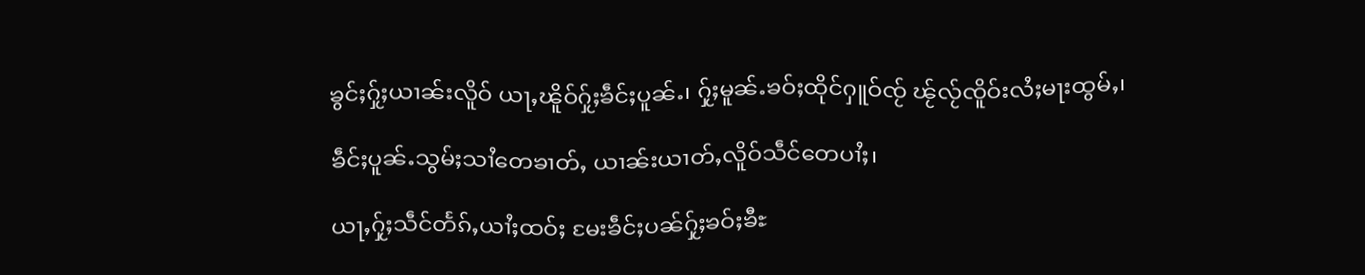ၶွင်ႈႁႂ်ႈယၢၼ်းလိူဝ် ယႃႇၽိူဝ်ႁႂ်ႈၶဵင်ႈပူၼ်ႉ၊ ႁႂ်ႈမူၼ်ႉၶဝ်ႈထိုင်ႁူဝ်ၸႂ် ၽႂ်လႂ်ၸိူဝ်းလႆႈမႃးထွမ်ႇ၊

ၶဵင်ႈပူၼ်ႉသွမ်ႈသၢႆတေၶၢတ်ႇ ယၢၼ်းယၢတ်ႇလိူဝ်သဵင်တေပၢႆႈ၊

ယႃႇႁႂ်ႈသဵင်တႅၵ်ႇယၢႆႈထဝ်ႈ မႄးၶဵင်ႈပၼ်ႁႂ်ႈၶဝ်ႈၶီႊ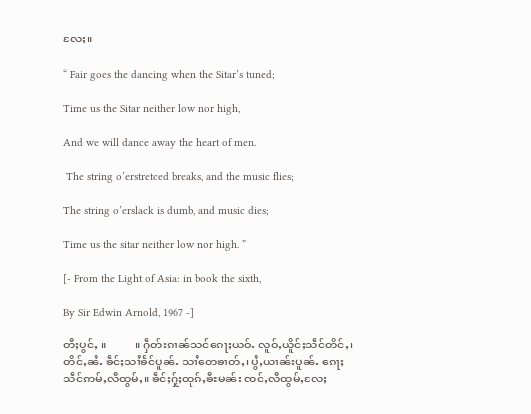လႄႈ။

“ Fair goes the dancing when the Sitar’s tuned;

Time us the Sitar neither low nor high,

And we will dance away the heart of men.

 The string o’erstretced breaks, and the music flies;

The string o’erslack is dumb, and music dies;

Time us the sitar neither low nor high. ”

[- From the Light of Asia: in book the sixth,

By Sir Edwin Arnold, 1967 -]

တီႈပွင်ႇ ။          ။ ႁဵတ်းၵၢၼ်သင်ၵေႃႈယဝ်ႉ လူဝ်ႇယိူင်ႈသဵင်တိင်ႇ၊ တိင်ႇၼႆႉ ၶဵင်ႈသၢႆၶႅင်ပူၼ်ႉ သၢႆတေၶၢတ်ႇ၊ ပွႆႇယၢၼ်းပူၼ်ႉ ၵေႃႈ သဵင်ဢမ်ႇလီထွမ်ႇ။ ၶဵင်ႈႁႂ်ႈထုၵ်ႇၶီႊမၼ်း ၸင်ႇလီထွမ်ႇလႄႈ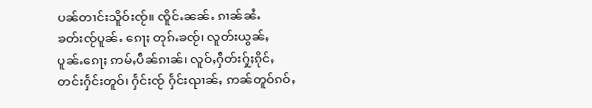ပၼ်တၢင်းသိူဝ်းၸႂ်။ ၸိူင်ႉၼၼ်ႉ ၵၢၼ်ၼႆႉ ၶတ်းၸႂ်ပူၼ်ႉ ၵေႃႈ တုၵ်ႉၶၸႂ်၊ လူတ်းယွၼ်ႇပူၼ်ႉၵေႃႈ ဢမ်ႇပဵၼ်ၵၢၼ်၊ လူဝ်ႇႁဵတ်းႁႂ်ႈၵိုင်ႇတင်းႁႅင်းတူဝ်၊ ႁႅင်းၸႂ် ႁႅင်းၺၢၼ်ႇ ဢၼ်တူဝ်ၵဝ်ႇ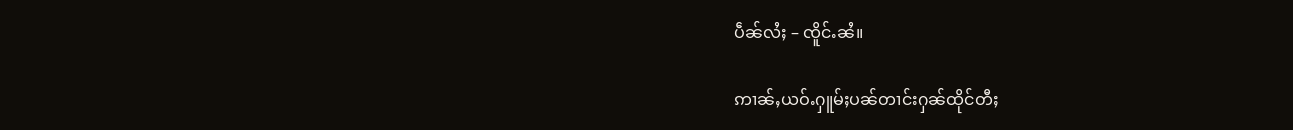ပဵၼ်လႆႈ – ၸိူင်ႉၼႆ။

ဢၢၼ်ႇယဝ်ႉႁူမ်ႈပၼ်တၢင်းႁၼ်ထိုင်တီႈ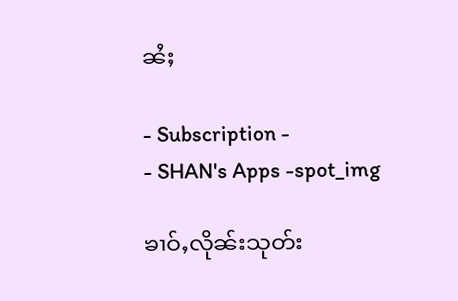ၼႆႈ

- Subscription -
- SHAN's Apps -spot_img

ၶၢဝ်ႇလိုၼ်းသုတ်း